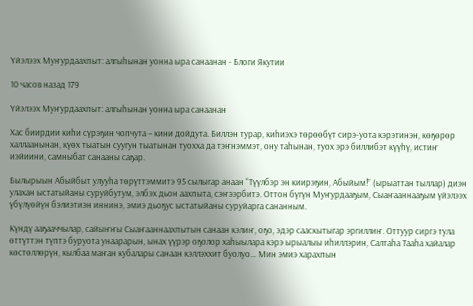Үйэлээх Муҥурдаахпыт: алгыһынан уонна ыра санаанан - Блоги Якутии

10 часов назад 179

Үйэлээх Муҥурдаахпыт: алгыһынан уонна ыра санаанан

Хас биирдии киһи сүрэҕин чопчута – кини дойдута. Биллэн турар, киһиэхэ төрөөбүт сирэ-уота кэрэтинэн, көҕөрөр халлаанынан, күөх тыатын суугун тыатынан туохха да тэҥнэммэт, ону таһынан, туох эрэ биллибэт күүһү, истиҥ иэйиини, самныбат санааны саҕар.

Былырыын Абыйбыт улууһа төрүттэммитэ 95 сылыгар анаан “Түүлбэр эн киирэҕин, Абыйым!” (ырыаттан тыллар) диэн улахан ыстатыйаны суруйбутум, элбэх дьон аахпыта, сэҥээрбитэ. Оттон бүгүн Муҥурдааҕым, Сыаҥааннааҕым үйэлээх үбүлүөйүн бэлиэтиэн иннинэ, эмиэ дьоҕус ыстатыйаны суруйарга сананным.

Күндү ааҕааччылар, сайыҥҥы Сыаҥааннаахпытын санаан кэлиҥ, оҕо, эдэр сааскытыгар эргиллиҥ. Оттуур сиргэ тула өттүттэн түптэ буруота унаарарын, ынах үүрэр оҕолор хаһыылара кэрэ ырыалыы иһиллэрин, Салтаһа Тааһа хайалар көстөллөрүн, кылбаа маҥан кубалары санаан кэллэххит буолуо… Мин эмиэ харахпын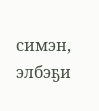симэн, элбэҕи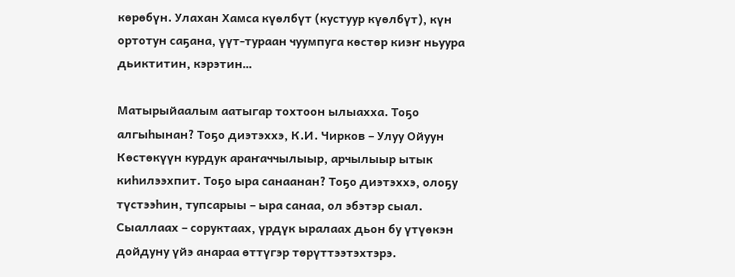көрөбүн. Улахан Хамса күөлбүт (кустуур күөлбүт), күн ортотун саҕана, үүт-тураан чуумпуга көстөр киэҥ ньуура дьиктитин, кэрэтин…

Матырыйаалым аатыгар тохтоон ылыахха. Тоҕо алгыһынан? Тоҕо диэтэххэ, К.И. Чирков – Улуу Ойуун Көстөкүүн курдук араҥаччылыыр, арчылыыр ытык киһилээхпит. Тоҕо ыра санаанан? Тоҕо диэтэххэ, олоҕу түстээһин, тупсарыы – ыра санаа, ол эбэтэр сыал. Сыаллаах – соруктаах, үрдүк ыралаах дьон бу үтүөкэн дойдуну үйэ анараа өттүгэр төрүттээтэхтэрэ.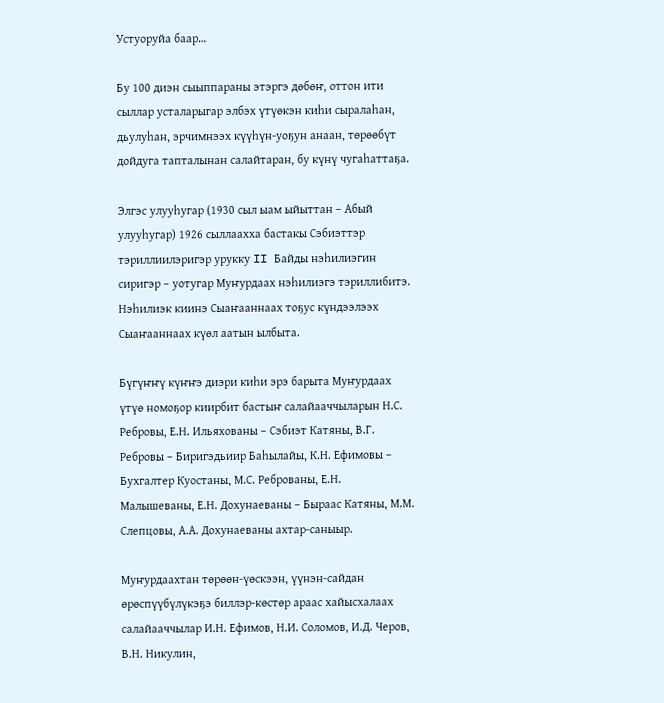Устуоруйа баар…

Бу 100 диэн сыыппараны этэргэ дөбөҥ, оттон ити сыллар усталарыгар элбэх үтүөкэн киһи сыралаһан, дьулуһан, эрчимнээх күүһүн-уоҕун анаан, төрөөбүт дойдуга тапталынан салайтаран, бу күнү чугаһаттаҕа.

Элгэс улууһугар (1930 сыл ыам ыйыттан – Абый улууһугар) 1926 сыллаахха бастакы Сэбиэттэр тэриллиилэригэр урукку II Байды нэһилиэгин сиригэр – уотугар Муҥурдаах нэһилиэгэ тэриллибитэ. Нэһилиэк киинэ Сыаҥааннаах тоҕус күндээлээх Сыаҥааннаах күөл аатын ылбыта.

Бүгүҥҥү күҥҥэ диэри киһи эрэ барыта Муҥурдаах үтүө номоҕор киирбит бастыҥ салайааччыларын Н.С. Ребровы, Е.Н. Ильяхованы – Сэбиэт Катяны, В.Г. Ребровы – Биригэдьиир Баһылайы, К.Н. Ефимовы – Бухгалтер Куостаны, М.С. Реброваны, Е.Н. Малышеваны, Е.Н. Дохунаеваны – Быраас Катяны, М.М. Слепцовы, А.А. Дохунаеваны ахтар-саныыр.

Муҥурдаахтан төрөөн-үөскээн, үүнэн-сайдан өрөспүүбүлүкэҕэ биллэр-көстөр араас хайысхалаах салайааччылар И.Н. Ефимов, Н.И. Соломов, И.Д. Черов, В.Н. Никулин,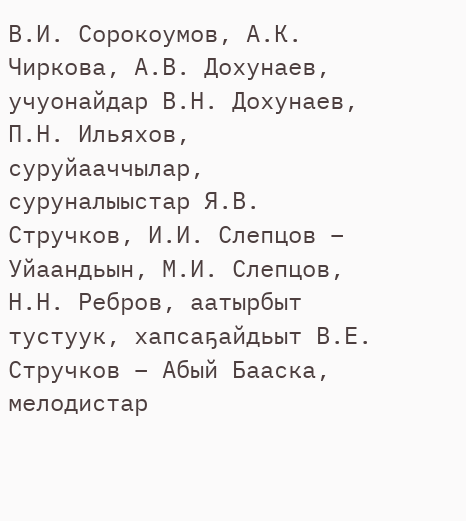В.И. Сорокоумов, А.К. Чиркова, А.В. Дохунаев, учуонайдар В.Н. Дохунаев, П.Н. Ильяхов, суруйааччылар, суруналыыстар Я.В. Стручков, И.И. Слепцов – Уйаандьын, М.И. Слепцов, Н.Н. Ребров, аатырбыт тустуук, хапсаҕайдьыт В.Е. Стручков – Абый Бааска, мелодистар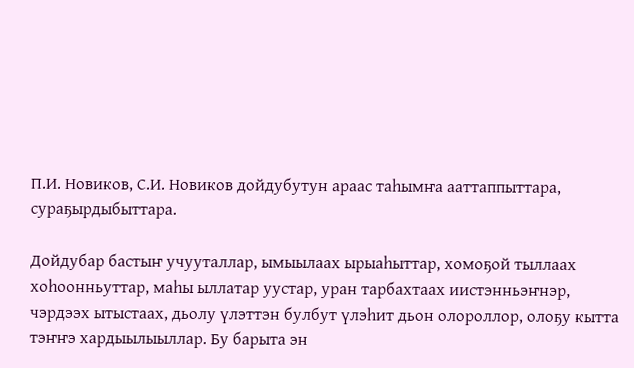П.И. Новиков, С.И. Новиков дойдубутун араас таһымҥа ааттаппыттара, сураҕырдыбыттара.

Дойдубар бастыҥ учууталлар, ымыылаах ырыаһыттар, хомоҕой тыллаах хоһоонньуттар, маһы ыллатар уустар, уран тарбахтаах иистэнньэҥнэр, чэрдээх ытыстаах, дьолу үлэттэн булбут үлэһит дьон олороллор, олоҕу кытта тэҥҥэ хардыылыыллар. Бу барыта эн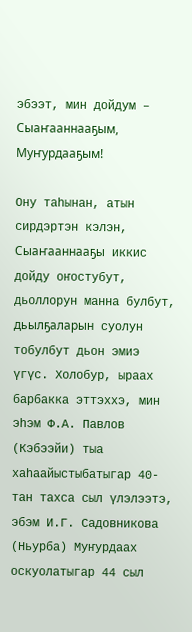эбээт, мин дойдум – Сыаҥааннааҕым, Муҥурдааҕым!

Ону таһынан, атын сирдэртэн кэлэн, Сыаҥааннааҕы иккис дойду оҥостубут, дьоллорун манна булбут, дьылҕаларын суолун тобулбут дьон эмиэ үгүс. Холобур, ыраах барбакка эттэххэ, мин эһэм Ф.А. Павлов (Кэбээйи) тыа хаһаайыстыбатыгар 40-тан тахса сыл үлэлээтэ, эбэм И.Г. Садовникова (Ньурба) Муҥурдаах оскуолатыгар 44 сыл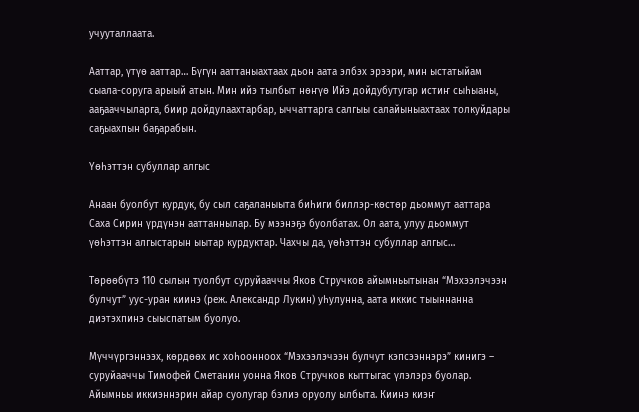учууталлаата.

Ааттар, үтүө ааттар… Бүгүн ааттаныахтаах дьон аата элбэх эрээри, мин ыстатыйам сыала-соруга арыый атын. Мин ийэ тылбыт нөҥүө Ийэ дойдубутугар истиҥ сыһыаны, ааҕааччыларга, биир дойдулаахтарбар, ыччаттарга салгыы салайыныахтаах толкуйдары саҕыахпын баҕарабын.

Үөһэттэн субуллар алгыс

Анаан буолбут курдук, бу сыл саҕаланыыта биһиги биллэр-көстөр дьоммут ааттара Саха Сирин үрдүнэн ааттаннылар. Бу мээнэҕэ буолбатах. Ол аата, улуу дьоммут үөһэттэн алгыстарын ыытар курдуктар. Чахчы да, үөһэттэн субуллар алгыс…

Төрөөбүтэ 110 сылын туолбут суруйааччы Яков Стручков айымньытынан “Мэхээлэчээн булчут” уус-уран киинэ (реж. Александр Лукин) уһулунна, аата иккис тыыннанна диэтэхпинэ сыыспатым буолуо.

Мүччүргэннээх, көрдөөх ис хоһоонноох “Мэхээлэчээн булчут кэпсээннэрэ” кинигэ – суруйааччы Тимофей Сметанин уонна Яков Стручков кыттыгас үлэлэрэ буолар. Айымньы иккиэннэрин айар суолугар бэлиэ оруолу ылбыта. Киинэ киэҥ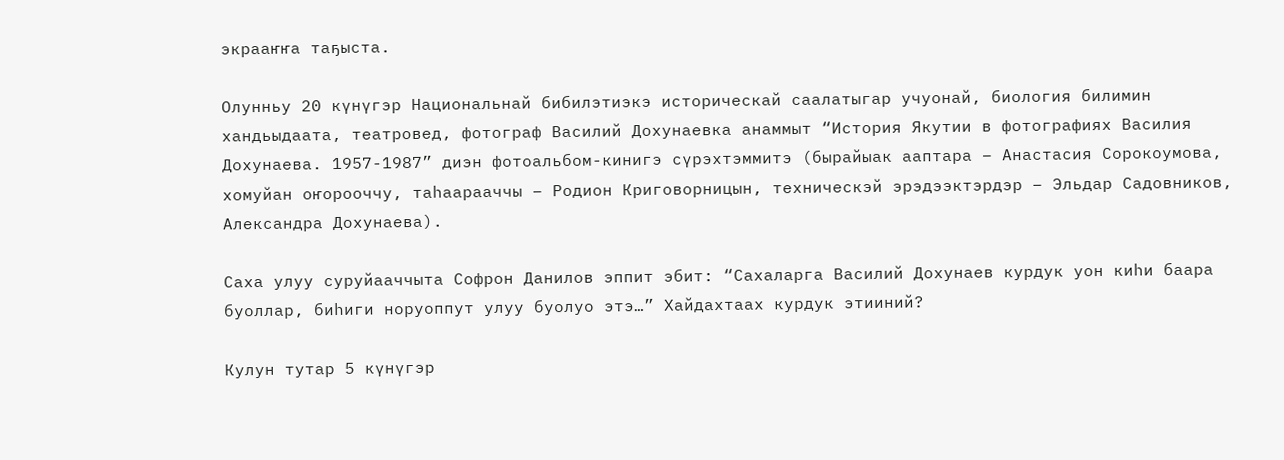экрааҥҥа таҕыста.

Олунньу 20 күнүгэр Национальнай бибилэтиэкэ историческай саалатыгар учуонай, биология билимин хандьыдаата, театровед, фотограф Василий Дохунаевка анаммыт “История Якутии в фотографиях Василия Дохунаева. 1957-1987” диэн фотоальбом-кинигэ сүрэхтэммитэ (бырайыак ааптара – Анастасия Сорокоумова, хомуйан оҥорооччу, таһаарааччы – Родион Криговорницын, техническэй эрэдээктэрдэр – Эльдар Садовников, Александра Дохунаева).

Саха улуу суруйааччыта Софрон Данилов эппит эбит: “Сахаларга Василий Дохунаев курдук уон киһи баара буоллар, биһиги норуоппут улуу буолуо этэ…” Хайдахтаах курдук этииний?

Кулун тутар 5 күнүгэр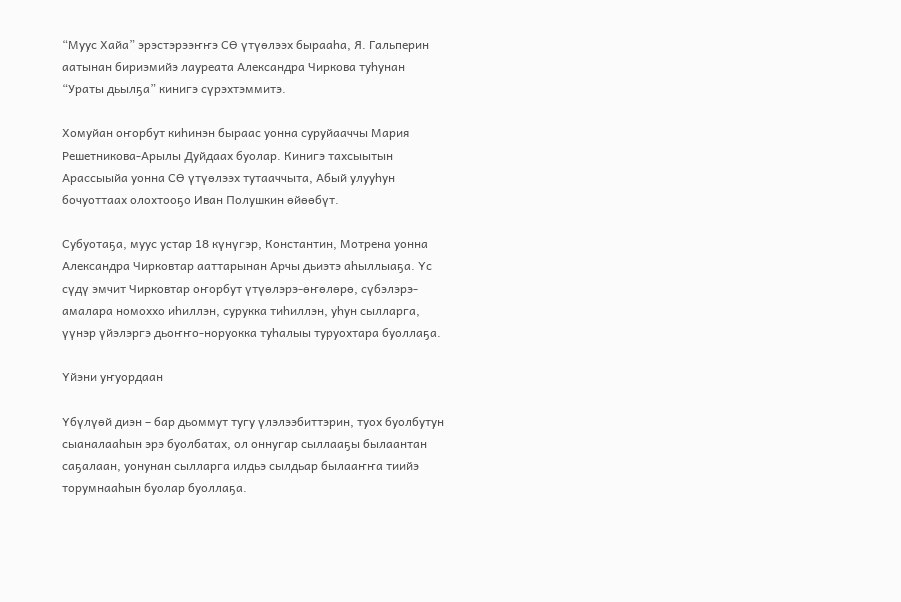“Муус Хайа” эрэстэрээҥҥэ СӨ үтүөлээх бырааһа, Я. Гальперин аатынан бириэмийэ лауреата Александра Чиркова туһунан “Ураты дьылҕа” кинигэ сүрэхтэммитэ.

Хомуйан оҥорбут киһинэн быраас уонна суруйааччы Мария Решетникова-Арылы Дуйдаах буолар. Кинигэ тахсыытын Арассыыйа уонна СӨ үтүөлээх тутааччыта, Абый улууһун бочуоттаах олохтооҕо Иван Полушкин өйөөбүт.

Субуотаҕа, муус устар 18 күнүгэр, Константин, Мотрена уонна Александра Чирковтар ааттарынан Арчы дьиэтэ аһыллыаҕа. Үс сүдү эмчит Чирковтар оҥорбут үтүөлэрэ-өҥөлөрө, сүбэлэрэ-амалара номоххо иһиллэн, сурукка тиһиллэн, уһун сылларга, үүнэр үйэлэргэ дьоҥҥо-норуокка туһалыы туруохтара буоллаҕа.

Үйэни уҥуордаан

Үбүлүөй диэн – бар дьоммут тугу үлэлээбиттэрин, туох буолбутун сыаналааһын эрэ буолбатах, ол оннугар сыллааҕы былаантан саҕалаан, уонунан сылларга илдьэ сылдьар былааҥҥа тиийэ торумнааһын буолар буоллаҕа.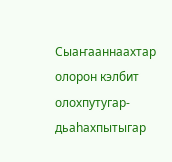Сыаҥааннаахтар олорон кэлбит олохпутугар-дьаһахпытыгар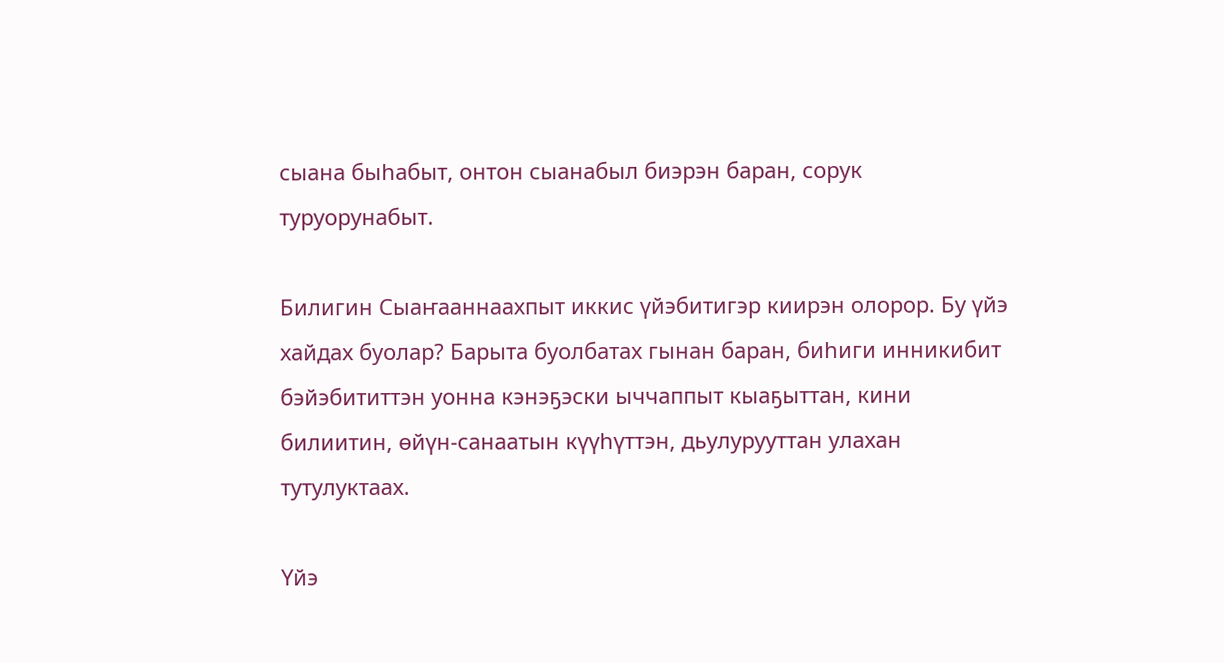сыана быһабыт, онтон сыанабыл биэрэн баран, сорук туруорунабыт.

Билигин Сыаҥааннаахпыт иккис үйэбитигэр киирэн олорор. Бу үйэ хайдах буолар? Барыта буолбатах гынан баран, биһиги инникибит бэйэбититтэн уонна кэнэҕэски ыччаппыт кыаҕыттан, кини билиитин, өйүн-санаатын күүһүттэн, дьулурууттан улахан тутулуктаах.

Үйэ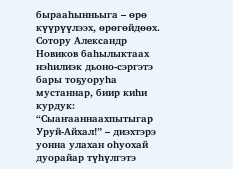бырааһынньыга – өрө күүрүүлээх, өрөгөйдөөх. Сотору Александр Новиков баһылыктаах нэһилиэк дьоно-сэргэтэ бары тоҕуоруһа мустаннар, биир киһи курдук: “Сыаҥааннаахпытыгар Уруй-Айхал!” – диэхтэрэ уонна улахан оһуохай дуорайар түһүлгэтэ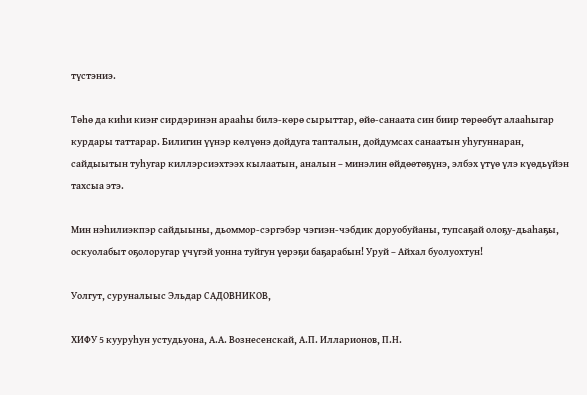түстэниэ.

Төһө да киһи киэҥ сирдэринэн арааһы билэ-көрө сырыттар, өйө-санаата син биир төрөөбүт алааһыгар курдары таттарар. Билигин үүнэр көлүөнэ дойдуга тапталын, дойдумсах санаатын уһугуннаран, сайдыытын туһугар киллэрсиэхтээх кылаатын, аналын – минэлин өйдөөтөҕүнэ, элбэх үтүө үлэ күөдьүйэн тахсыа этэ.

Мин нэһилиэкпэр сайдыыны, дьоммор-сэргэбэр чэгиэн-чэбдик доруобуйаны, тупсаҕай олоҕу-дьаһаҕы, оскуолабыт оҕолоругар үчүгэй уонна туйгун үөрэҕи баҕарабын! Уруй – Айхал буолуохтун!

Уолгут, суруналыыс Эльдар САДОВНИКОВ,

ХИФУ 5 кууруһун устудьуона, А.А. Вознесенскай, А.П. Илларионов, П.Н.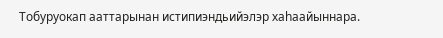Тобуруокап ааттарынан истипиэндьийэлэр хаһаайыннара.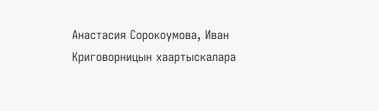Анастасия Сорокоумова, Иван Криговорницын хаартыскалара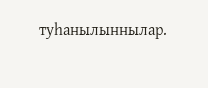туһанылыннылар.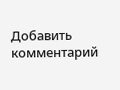Добавить комментарий